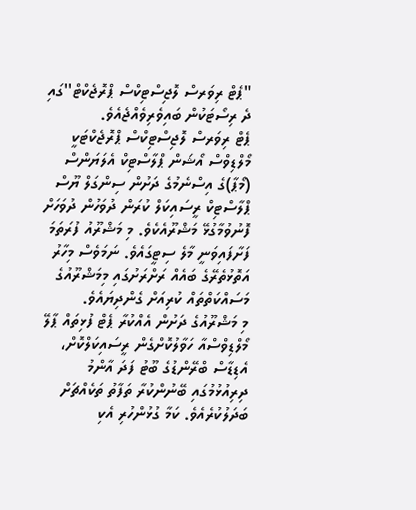"ޕެޓް ރިވަރސް ލޮޖިސްޓިކްސް ޕްރޮޖެކްޓް''ގައި ދެ ރިސޯޓަކުން ބައިވެރިވެއްޖެއެވެ.
ޕެޓް ރިވަރސް ލޮޖިސްޓިކްސް ޕްރޮޖެކްޓަކީ މޯލްޑިވްސް އޯޝަން ޕްލާސްޓިކް އެލަޔަންސް (މޯޕާ)ގެ އިސްނެމުގެ ދަށުން ސިންގަލް ޔޫސް ޕްލާސްޓިކް ރީސައިކަލް ކުރަން ދުވަހުން ދުވަހަށް ފޮނުވުމާގުޅޭ މަޝްރޫއެކެވެ. މި މަޝްރޫއު ފުރަތަމަ ފަށާފައިވަނީ މާލެ ސިޓީގައެވެ. ނަމަވެސް މިހާރު އަތޮޅުތެރޭގެ ބައެއް ރަށްރަށުގައި މިމަޝްރޫއުގެ މަސައްކަތްތައް ކުރިއަށް ގެންދިޔައެވެ.
މި މަޝްރޫއުގެ ދަށުން އެއްކުރާ ޕެޓް ފުޅިތައް ޕާލޭ މޯލްޑިވްސްއާ ހަވާލުކޮށްގެން ރީސައިކަލްކޮށް، އެޑިޑާސް ބްރޭންޑުގެ ބޫޓު ފަދަ އާންމު ދިރިއުޅުމުގައި ބޭނުންކުރާ ތަފާތު ތަކެއްޗަށް ބަދަލުކުރެއެވެ. ކަމާ ގުޅުންހުރި އެކި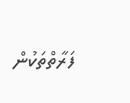ފަރާތްތަކުން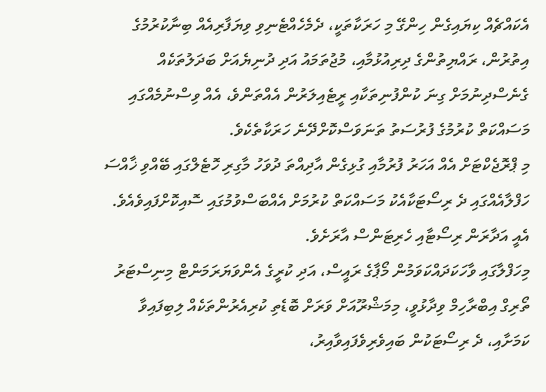އެކައްޗެއް ކިޔައިގެން ހިންގޭ މި ހަރަކާތަކީ، ދެމެހެއްޓެނިވި ވިޔަފާރިއެއް ބިނާކުރުމުގެ އިތުރުން، ރައްޔިތުންގެ ދިރިއުޅުމާއި، މުޖުތަމައު އަދި ދުނިޔެއަށް ބަދަލުތަކެއް ގެނެސްދިނުމަށް ގިނަ ކުންފުނިތަކާއި ރީޓެއިލަރުން އެއްތަންވެ، އެއް ވިސްނުމެއްގައި މަސައްކަތް ކުރުމުގެ ފުރުސަތު ތަނަވަސްކޮށްދޭނެ ހަރަކާތެކެވެ.
މި ޕްރޮޖެކްޓަށް އެއް އަހަރު ފުރުމާއި ގުޅިގެން އާދިއްތަ ދުވަހު މާގިރި ހޮޓެލްގައި ބޭއްވި ޚާއްސަ ހަފްލާއެއްގައި ދެ ރިސޯޓަކާއެކު މަސައްކަތް ކުރުމަށް އެއްބަސްވުމުގައި ސޮއިކޮށްފައިވެއެވެ. އެއީ އަދާރަން ރިސޯޓާއި ހެރިޓަންސް އާރަށެވެ.
މިހަފްލާގައި ވާހަކަދައްކަވަމުން މޯޕާގެ ރައީސް، އަދި ކުރީގެ އެންވަޔަރަމަންޓް މިނިސްޓަރު ތޯރިގް އިބްރާހިމް ވިދާޅުވީ، މިމަޝްރޫއަށް ވަރަށް ބޮޑެތި ކުރިއެރުންތަކެއް ލިބިފައިވާ ކަމަށާއި، ދެ ރިސޯޓަކުން ބައިވެރިވެފައިވާއިރު،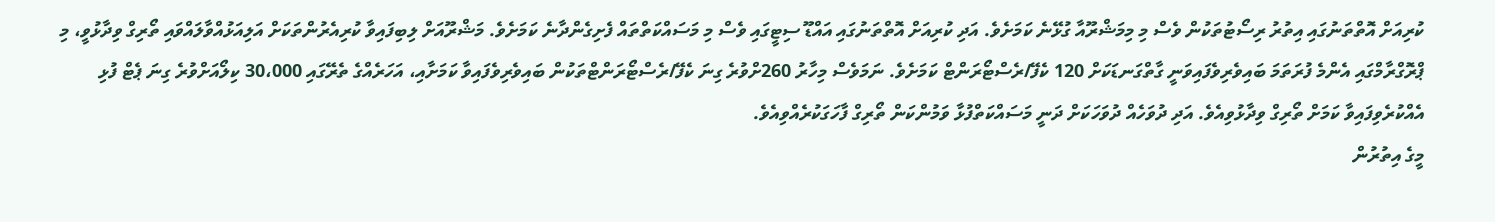ކުރިއަށް އޮތްތަނުގައި އިތުރު ރިސޯޓުތަކުން ވެސް މި މިމަޝްރޫއާ ގުޅޭނެ ކަމަށެވެ. އަދި ކުރިއަށް އޮތްތަނުގައި އައްޑޫ ސިޓީގައި ވެސް މި މަސައްކަތްތައް ފެށިގެންދާނެ ކަމަށެވެ. މަޝްރޫއަށް ލިބިފައިވާ ކުރިއެރުންތަކަށް އަލިއަޅުއްވާލައްވައި ތޯރިގް ވިދާޅުވީ، މި ޕްރޮގްރާމްގައި އެންމެ ފުރަތަމަ ބައިވެރިވެފައިވަނީ ގާތްގަނޑަކަށް 120 ކެފޭ/ރެސްޓޯރަންޓް ކަމަށެވެ. ނަމަވެސް މިހާރު 260ށްވުރެ ގިނަ ކެފޭ/ރެސްޓޯރަންޓްތަކުން ބައިވެރިވެފައިވާ ކަމަށާއި، އަހަރެއްގެ ތެރޭގައި 30،000 ކިލޯއަށްވުރެ ގިނަ ޕެޓް ފުޅި އެއްކުރެވިފައިވާ ކަމަށް ތޯރިގް ވިދާޅުވިއެވެ. އަދި ދުވަހެއް ދުވަހަކަށް ދަނީ މަސައްކަތްފުޅާ ވަމުންކަން ތޯރިގް ފާހަގަކުރެއްވިއެވެ.
މީގެ އިތުރުން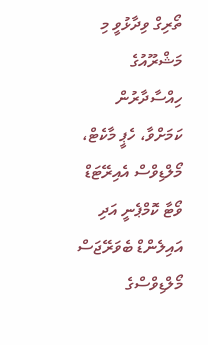ތޯރިގް ވިދާޅުވީ މި މަޝްރޫއުގެ ހިއްސާދާރުން ކަމަށްވާ، ހެޕީ މާކެޓް، މޯލްޑިވްސް އެއިރޭޓަޑް ވޯޓާ ކޮމްޕެނީ އަދި އައިލެންޑް ބެވަރޭޖަސް މޯލްޑިވްސްގެ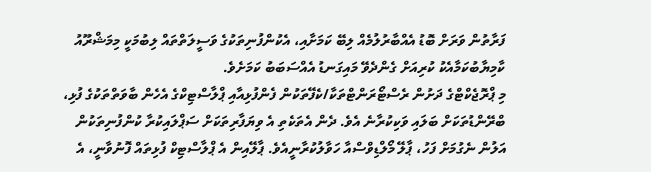ފަރާތުން ވަރަށް ބޮޑު އެއްބާރުލުމެއް ލިބޭ ކަމަށާއި، އެކުންފުނިތަކުގެ ވަސީލަތްތައް ލިބުމަކީ މިމަޝްރޫއު ކާމިޔާބުކަމާއެކު ކުރިއަށް ގެންދެވޭ މައިގަނޑު އެއްސަބަބު ކަމަށެވެ.
މި ޕްރޮޖެކްޓްގެ ދަށުން ރެސްޓޯރަންޓްތަކާ/ކެފޭތަކުން ފެންފުޅިއާއި ޕްލާސްޓިކްގެ އެހެން ބާވަތްތަކުގެ ފުޅި، ބްރޭންޑުތަކަށް ބަލައި ވަކިކުރާނެ އެވެ. ދެން އެތަކެތި އެ ވިޔަފާރިތަކަށް ސަޕްލައިކުރާ ކުންފުނިތަކުން އަލުން ނެގުމަށް ފަހު، ޕާލޭ މޯލްޑިވްސްއާ ހަވާލުކުރާނީއެވެ. ޕާލޭއިން އެ ޕްލާސްޓިކް ފުޅިތައް ފޮނުވާނީ، އެ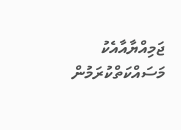ޖަމިއްޔާއާއެކު މަސައްކަތްކުރަމުން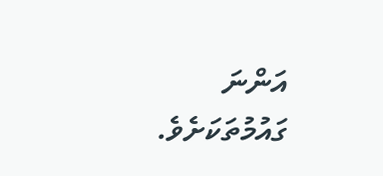އަންނަ ގައުމުތަކަށެވެ.